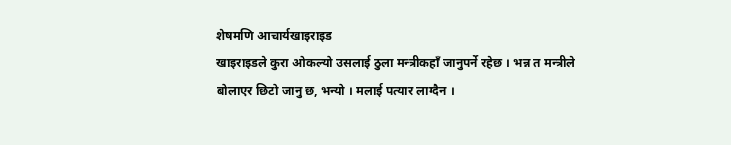शेषमणि आचार्यखाइराइड
खाइराइडले कुरा ओकल्यो उसलाई ठुला मन्त्रीकहाँ जानुपर्ने रहेछ । भन्न त मन्त्रीले बोलाएर छिटो जानु छ, भन्यो । मलाई पत्यार लाग्दैन ।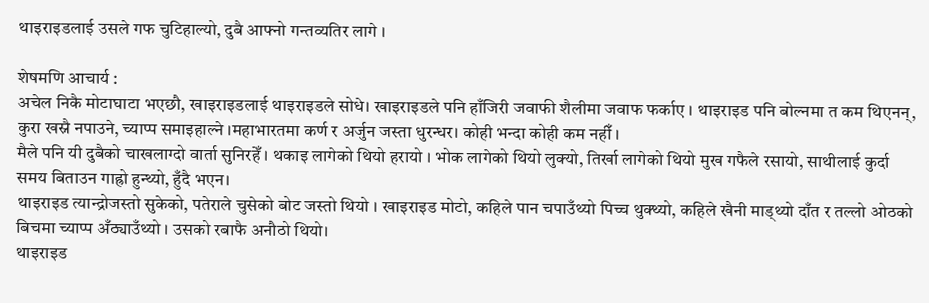थाइराइडलाई उसले गफ चुटिहाल्यो, दुबै आफ्नो गन्तव्यतिर लागे ।

शेषमणि आचार्य :
अचेल निकै मोटाघाटा भएछौ, खाइराइडलाई थाइराइडले सोधे। खाइराइडले पनि हाँजिरी जवाफी शैलीमा जवाफ फर्काए । थाइराइड पनि बोल्नमा त कम थिएनन्, कुरा खस्नै नपाउने, च्याप्प समाइहाल्ने ।महाभारतमा कर्ण र अर्जुन जस्ता धुरन्धर। कोही भन्दा कोही कम नहीँ ।
मैले पनि यी दुबैको चाखलाग्दो वार्ता सुनिरहेँ । थकाइ लागेको थियो हरायो । भोक लागेको थियो लुक्यो, तिर्खा लागेको थियो मुख गफैले रसायो, साथीलाई कुर्दा समय बिताउन गाह्रो हुन्थ्यो, हुँदै भएन।
थाइराइड त्यान्द्रोजस्तो सुकेको, पतेराले चुसेको बोट जस्तो थियो । खाइराइड मोटो, कहिले पान चपाउँथ्यो पिच्च थुक्थ्यो, कहिले खैनी माड्थ्यो दाँत र तल्लो ओठको बिचमा च्याप्प अँठ्याउँथ्यो । उसको रबाफै अनौठो थियो।
थाइराइड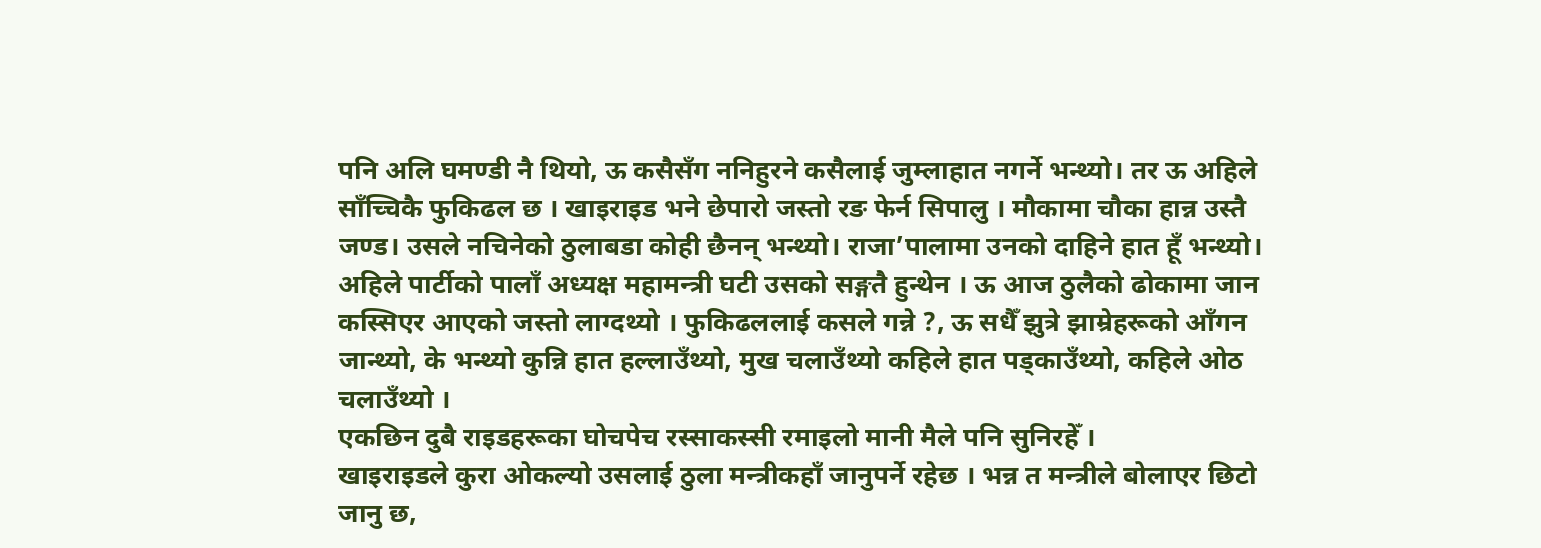पनि अलि घमण्डी नै थियो, ऊ कसैसँग ननिहुरने कसैलाई जुम्लाहात नगर्ने भन्थ्यो। तर ऊ अहिले साँच्चिकै फुकिढल छ । खाइराइड भने छेपारो जस्तो रङ फेर्न सिपालु । मौकामा चौका हान्न उस्तै जण्ड। उसले नचिनेको ठुलाबडा कोही छैनन् भन्थ्यो। राजा’पालामा उनको दाहिने हात हूँ भन्थ्यो। अहिले पार्टीको पालाँ अध्यक्ष महामन्त्री घटी उसको सङ्गतै हुन्थेन । ऊ आज ठुलैको ढोकामा जान कस्सिएर आएको जस्तो लाग्दथ्यो । फुकिढललाई कसले गन्ने ?, ऊ सधैँ झुत्रे झाम्रेहरूको आँगन जान्थ्यो, के भन्थ्यो कुन्नि हात हल्लाउँथ्यो, मुख चलाउँथ्यो कहिले हात पड्काउँथ्यो, कहिले ओठ चलाउँथ्यो ।
एकछिन दुबै राइडहरूका घोचपेच रस्साकस्सी रमाइलो मानी मैले पनि सुनिरहेँ ।
खाइराइडले कुरा ओकल्यो उसलाई ठुला मन्त्रीकहाँ जानुपर्ने रहेछ । भन्न त मन्त्रीले बोलाएर छिटो जानु छ,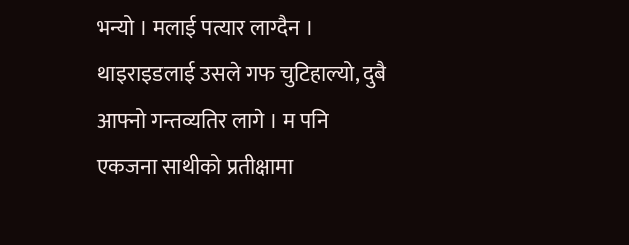भन्यो । मलाई पत्यार लाग्दैन । थाइराइडलाई उसले गफ चुटिहाल्यो, दुबै आफ्नो गन्तव्यतिर लागे । म पनि एकजना साथीको प्रतीक्षामा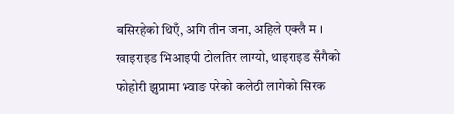बसिरहेको थिएँ, अगि तीन जना, अहिले एक्लै म । खाइराइड भिआइपी टोलतिर लाग्यो, थाइराइड सँगैको फोहोरी झुप्रामा भ्वाङ परेको कलेठी लागेको सिरक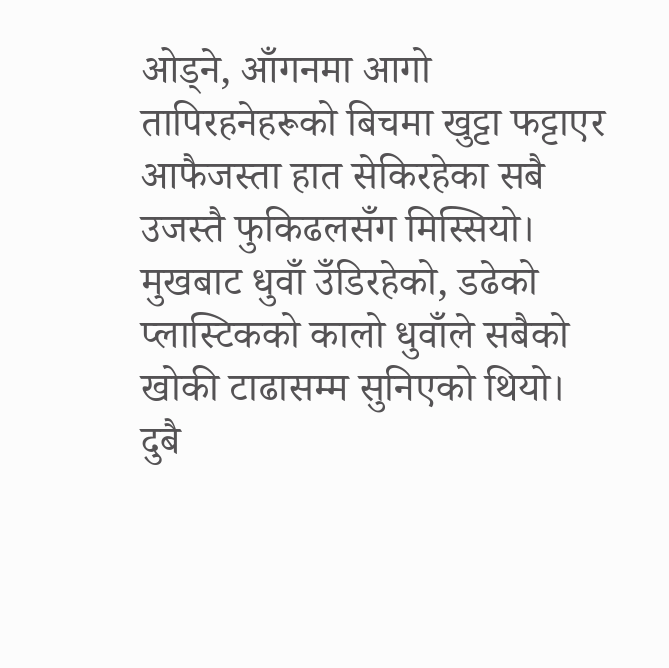ओड्ने, आँगनमा आगो तापिरहनेहरूको बिचमा खुट्टा फट्टाएर आफैजस्ता हात सेकिरहेका सबै उजस्तै फुकिढलसँग मिस्सियो।
मुखबाट धुवाँ उँडिरहेको, डढेको प्लास्टिकको कालो धुवाँले सबैको खोकी टाढासम्म सुनिएको थियो।
दुबै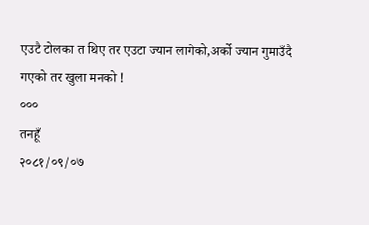एउटै टोलका त थिए तर एउटा ज्यान लागेको,अर्को ज्यान गुमाउँदै गएको तर खुला मनको !
०००
तनहूँ
२०८१/०९/०७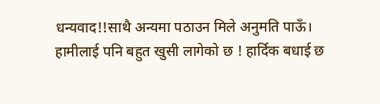धन्यवाद!!साथै अन्यमा पठाउन मिले अनुमति पाऊँ।
हामीलाई पनि बहुत खुसी लागेको छ ! हार्दिक बधाई छ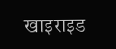खाइराइड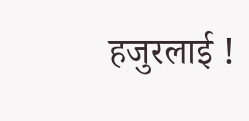हजुरलाई !